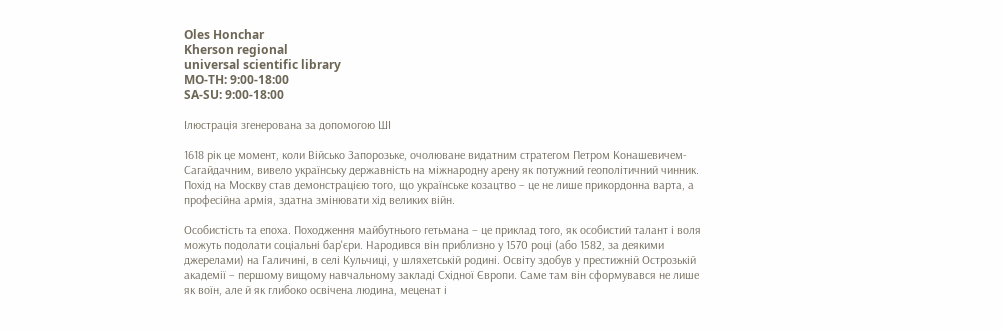Oles Honchar
Kherson regional
universal scientific library
MO-TH: 9:00-18:00
SA-SU: 9:00-18:00

Ілюстрація згенерована за допомогою ШІ

1618 рік це момент, коли Військо Запорозьке, очолюване видатним стратегом Петром Конашевичем-Сагайдачним, вивело українську державність на міжнародну арену як потужний геополітичний чинник. Похід на Москву став демонстрацією того, що українське козацтво – це не лише прикордонна варта, а професійна армія, здатна змінювати хід великих війн.

Особистість та епоха. Походження майбутнього гетьмана – це приклад того, як особистий талант і воля можуть подолати соціальні бар'єри. Народився він приблизно у 1570 році (або 1582, за деякими джерелами) на Галичині, в селі Кульчиці, у шляхетській родині. Освіту здобув у престижній Острозькій академії – першому вищому навчальному закладі Східної Європи. Саме там він сформувався не лише як воїн, але й як глибоко освічена людина, меценат і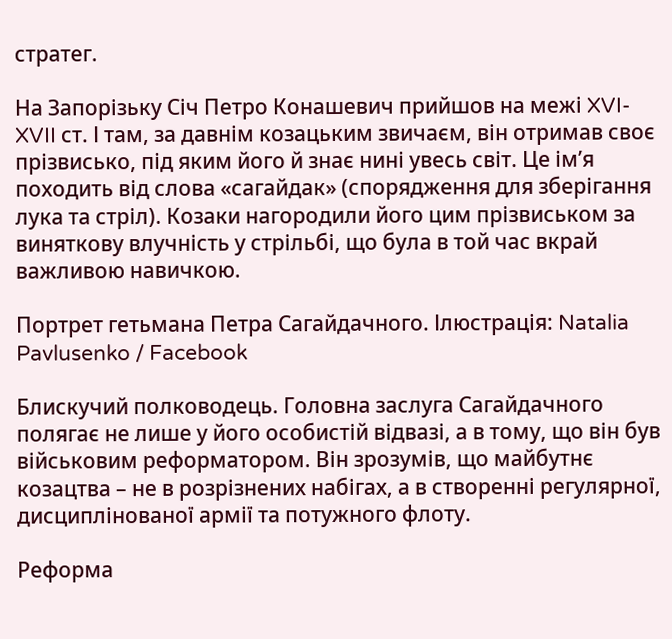стратег.

На Запорізьку Січ Петро Конашевич прийшов на межі XVI-XVII ст. І там, за давнім козацьким звичаєм, він отримав своє прізвисько, під яким його й знає нині увесь світ. Це ім’я походить від слова «сагайдак» (спорядження для зберігання лука та стріл). Козаки нагородили його цим прізвиськом за виняткову влучність у стрільбі, що була в той час вкрай важливою навичкою.

Портрет гетьмана Петра Сагайдачного. Ілюстрація: Natalia Pavlusenko / Facebook

Блискучий полководець. Головна заслуга Сагайдачного полягає не лише у його особистій відвазі, а в тому, що він був військовим реформатором. Він зрозумів, що майбутнє козацтва – не в розрізнених набігах, а в створенні регулярної, дисциплінованої армії та потужного флоту.

Реформа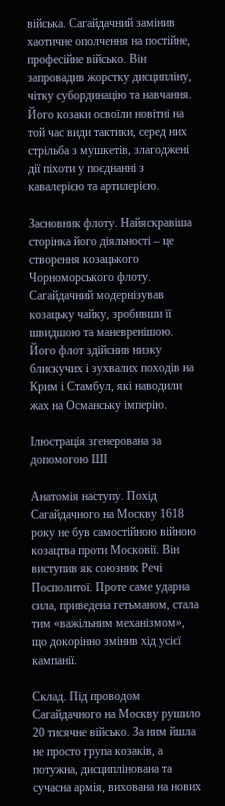війська. Сагайдачний замінив хаотичне ополчення на постійне, професійне військо. Він запровадив жорстку дисципліну, чітку субординацію та навчання. Його козаки освоїли новітні на той час види тактики, серед них стрільба з мушкетів, злагоджені дії піхоти у поєднанні з кавалерією та артилерією.

Засновник флоту. Найяскравіша сторінка його діяльності – це створення козацького Чорноморського флоту. Сагайдачний модернізував козацьку чайку, зробивши її швидшою та маневренішою. Його флот здійснив низку блискучих і зухвалих походів на Крим і Стамбул, які наводили жах на Османську імперію.

Ілюстрація згенерована за допомогою ШІ

Анатомія наступу. Похід Сагайдачного на Москву 1618 року не був самостійною війною козацтва проти Московії. Він виступив як союзник Речі Посполитої. Проте саме ударна сила, приведена гетьманом, стала тим «важільним механізмом», що докорінно змінив хід усієї кампанії.

Склад. Під проводом Сагайдачного на Москву рушило 20 тисячне військо. За ним йшла не просто група козаків, а потужна, дисциплінована та сучасна армія, вихована на нових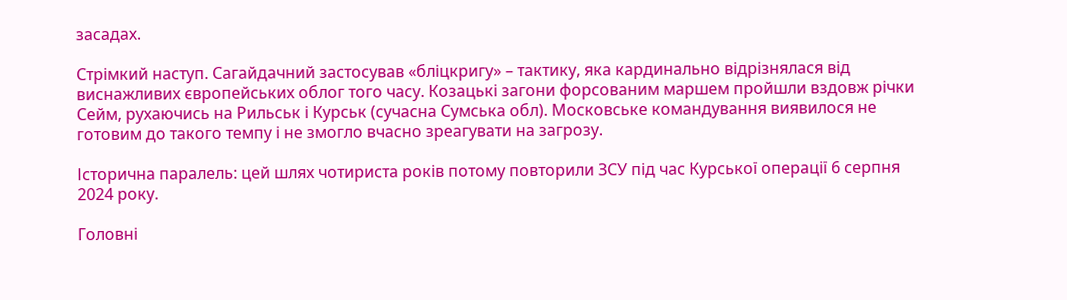засадах.

Стрімкий наступ. Сагайдачний застосував «бліцкригу» – тактику, яка кардинально відрізнялася від виснажливих європейських облог того часу. Козацькі загони форсованим маршем пройшли вздовж річки Сейм, рухаючись на Рильськ і Курськ (сучасна Сумська обл). Московське командування виявилося не готовим до такого темпу і не змогло вчасно зреагувати на загрозу.

Історична паралель: цей шлях чотириста років потому повторили ЗСУ під час Курської операції 6 серпня 2024 року.

Головні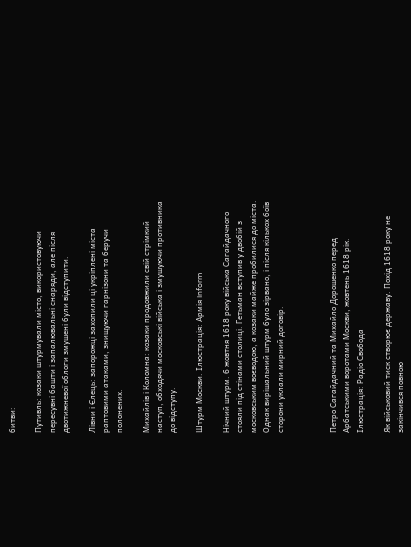битви:

Путивль: козаки штурмували місто, використовуючи пересувні башти і запалювальні снаряди, але після двотижневої облоги змушені були відступити.

Лівни і Єлець: запорожці захопили ці укріплені міста раптовими атаками, знищуючи гарнізони та беручи полонених.

Михайлів і Коломна: козаки продовжили свій стрімкий наступ, обходячи московські війська і змушуючи противника до відступу.

Штурм Москви. Ілюстрація: Армія Inform

Нічний штурм. 6 жовтня 1618 року війська Сагайдачного стояли під стінами столиці. Гетьман вступив у двобій з московським воєводою, а козаки майже пробилися до міста. Однак вирішальний штурм було зірвано, і після кількох боїв сторони уклали мирний договір.



Петро Сагайдачний та Михайло Дорошенко перед Арбатськими воротами Москви, жовтень 1618 рік. Ілюстрація: Радіо Свобода

Як військовий тиск створює державу. Похід 1618 року не закінчився повною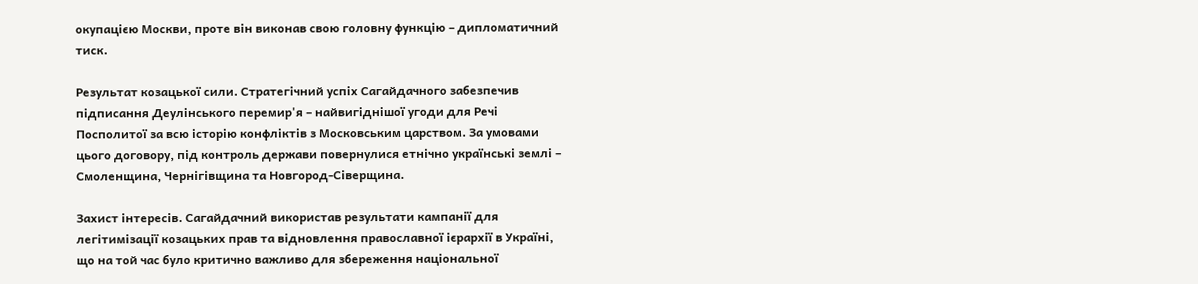окупацією Москви, проте він виконав свою головну функцію – дипломатичний тиск.

Результат козацької сили. Стратегічний успіх Сагайдачного забезпечив підписання Деулінського перемир'я – найвигіднішої угоди для Речі Посполитої за всю історію конфліктів з Московським царством. За умовами цього договору, під контроль держави повернулися етнічно українські землі – Смоленщина, Чернігівщина та Новгород-Сіверщина.

Захист інтересів. Сагайдачний використав результати кампанії для легітимізації козацьких прав та відновлення православної ієрархії в Україні, що на той час було критично важливо для збереження національної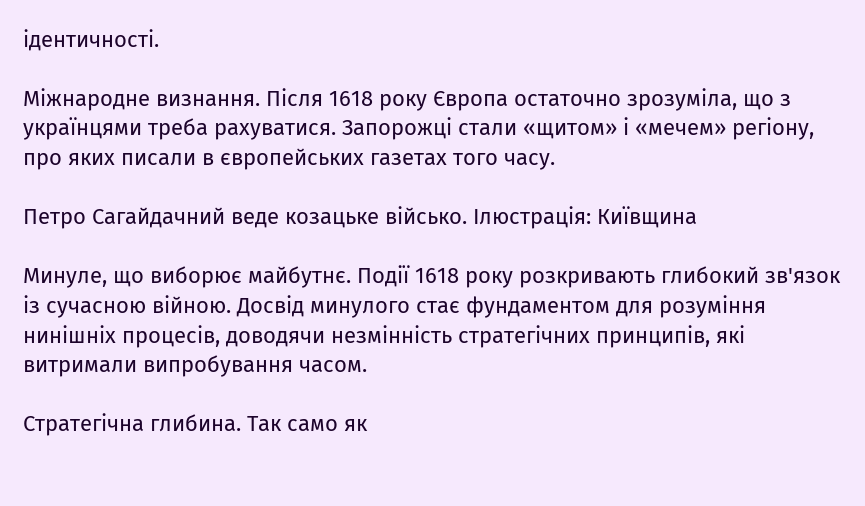ідентичності.

Міжнародне визнання. Після 1618 року Європа остаточно зрозуміла, що з українцями треба рахуватися. Запорожці стали «щитом» і «мечем» регіону, про яких писали в європейських газетах того часу.

Петро Сагайдачний веде козацьке військо. Ілюстрація: Київщина

Минуле, що виборює майбутнє. Події 1618 року розкривають глибокий зв'язок із сучасною війною. Досвід минулого стає фундаментом для розуміння нинішніх процесів, доводячи незмінність стратегічних принципів, які витримали випробування часом.

Стратегічна глибина. Так само як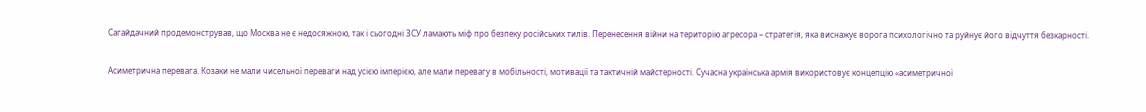Сагайдачний продемонстрував, що Москва не є недосяжною, так і сьогодні ЗСУ ламають міф про безпеку російських тилів. Перенесення війни на територію агресора – стратегія, яка виснажує ворога психологічно та руйнує його відчуття безкарності.

Асиметрична перевага. Козаки не мали чисельної переваги над усією імперією, але мали перевагу в мобільності, мотивації та тактичній майстерності. Сучасна українська армія використовує концепцію «асиметричної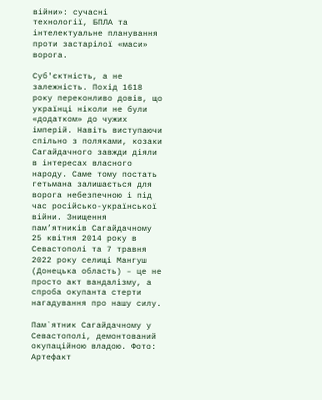війни»: сучасні технології, БПЛА та інтелектуальне планування проти застарілої «маси» ворога.

Суб'єктність, а не залежність. Похід 1618 року переконливо довів, що українці ніколи не були «додатком» до чужих імперій. Навіть виступаючи спільно з поляками, козаки Сагайдачного завжди діяли в інтересах власного народу. Саме тому постать гетьмана залишається для ворога небезпечною і під час російсько-української війни. Знищення пам’ятників Сагайдачному 25 квітня 2014 року в Севастополі та 7 травня 2022 року селищі Мангуш (Донецька область) – це не просто акт вандалізму, а спроба окупанта стерти нагадування про нашу силу.

Пам`ятник Сагайдачному у Севастополі, демонтований окупаційною владою. Фото: Артефакт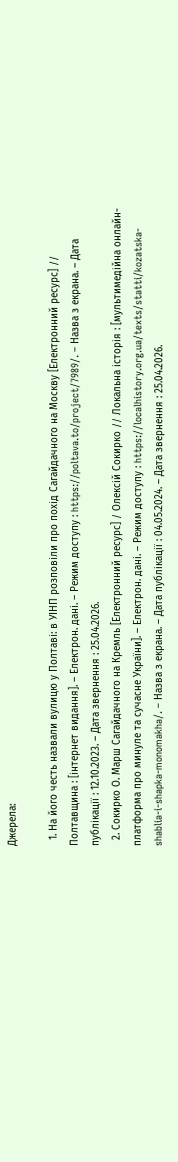Джерела:

  1. На його честь назвали вулицю у Полтаві: в УІНП розповіли про похід Сагайдачного на Москву [Електронний ресурс] // Полтавщина : [інтернет видання]. – Електрон. дані. – Режим доступу : https://poltava.to/project/7989/. – Назва з екрана. – Дата публікації : 12.10.2023. – Дата звернення : 25.04.2026.
  2. Сокирко О. Марш Сагайдачного на Кремль [Електронний ресурс] / Олексій Сокирко // Локальна історія : [мультимедійна онлайн-платформа про минуле та сучасне України]. – Електрон. дані. – Режим доступу : https://localhistory.org.ua/texts/statti/kozatska-shablia-i-shapka-monomakha/. – Назва з екрана. – Дата публікації : 04.05.2024. – Дата звернення : 25.04.2026.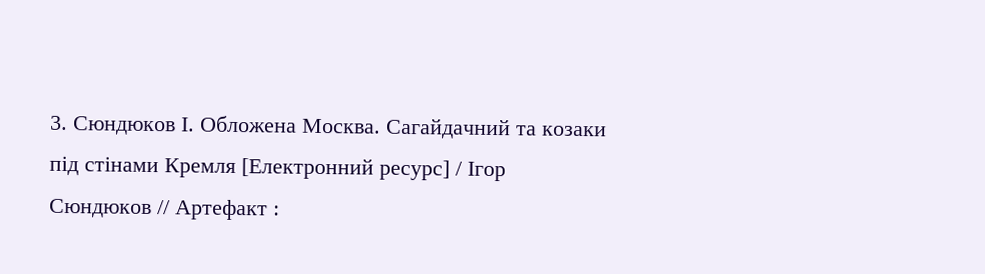3. Сюндюков І. Обложена Москва. Сагайдачний та козаки під стінами Кремля [Електронний ресурс] / Ігор Сюндюков // Артефакт :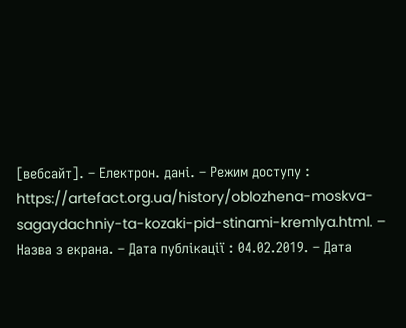[вебсайт]. – Електрон. дані. – Режим доступу : https://artefact.org.ua/history/oblozhena-moskva-sagaydachniy-ta-kozaki-pid-stinami-kremlya.html. – Назва з екрана. – Дата публікації : 04.02.2019. – Дата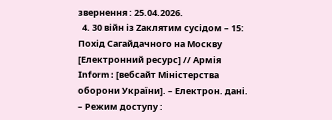звернення : 25.04.2026.
  4. 30 війн із Zаклятим сусідом – 15: Похід Сагайдачного на Москву [Електронний ресурс] // Армія Inform : [вебсайт Міністерства оборони України]. – Електрон. дані. – Режим доступу :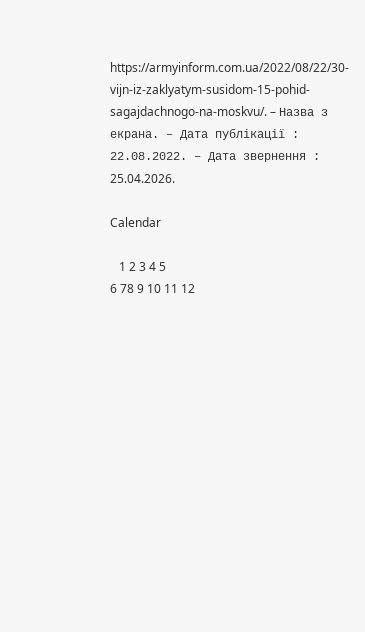https://armyinform.com.ua/2022/08/22/30-vijn-iz-zaklyatym-susidom-15-pohid-sagajdachnogo-na-moskvu/. – Назва з екрана. – Дата публікації : 22.08.2022. – Дата звернення : 25.04.2026.

Calendar

   1 2 3 4 5
6 78 9 10 11 12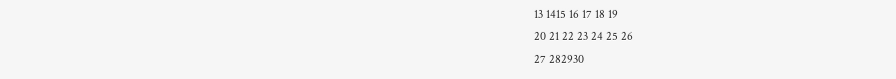13 1415 16 17 18 19
20 21 22 23 24 25 26
27 282930